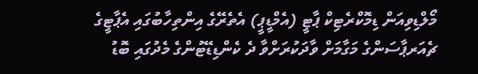މޯލްޑިވިއަން ޑިމޮކްރެޓިކް ޕާޓީ (އެމްޑީޕީ) އެތެރޭގެ އިންތިހާބުގައި އެޕާޓީގެ ޗެއަރޕާސަންގެ މަގާމަށް ވާދަކުރަށްވާ ދެ ކެންޑިޑޭޓުންގެ މެދުގައި ބޮޑު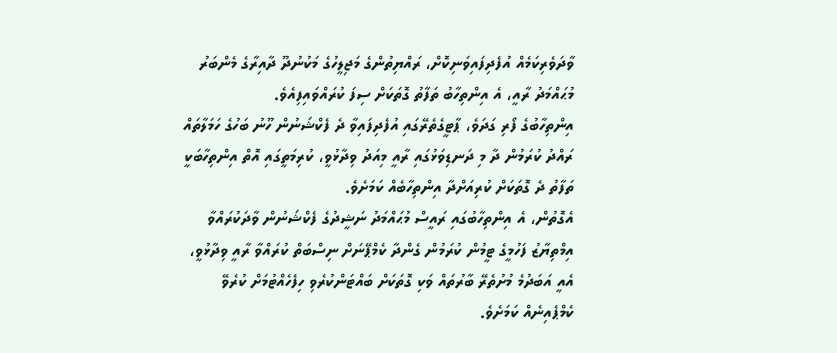ވާދަވެރިކަމެއް އުފެދިފައިވަނިކޮށް، ރައްޔިތުންގެ މަޖިލީހުގެ މަކުނުދޫ ދާއިރާގެ މެންބަރު މުޙައްމަދު ރާއީ، އެ އިންތިހާބު ތަފާތު ގޮތަކަށް ސިފަ ކުރައްވައިފިއެވެ.
އިންތިހާބުގެ ފޯރި ގަދަވެ، ޕާޓީގެތެރޭގައި އުފެދިފައިވާ ދެ ފެކްޝަނުން ހޫނު ބަހުގެ ހަމަލާތައް ރައްދު ކުރަމުން ދާ މި ދަނޑިވަޅުގައި ރާއީ މިއަދު ވިދާޅުވީ، ކުރިމަތީގައި އޮތް އިންތިހާބަކީ ތަފާތު ދެ ގޮތަކަށް ކުރިއަށްދާ އިންތިހާބެއް ކަމަށެވެ.
އެގޮތުން، އެ އިންތިހާބުގައި ރައީސް މުޙައްމަދު ނަޝީދުގެ ފެކްޝަނުން ވާދަކުރައްވާ އިމްތިޔާޒު ފަހުމީގެ ޓީމުން ކުރަމުން ގެންދާ ކެމްޕޭނަށް ނިސްބަތް ކުރައްވާ ރާއީ ވިދާޅުވީ، އެއީ އަބަދުމެ މުށުތެރޭ ބާރުތައް ވަކި ގޮތަކަށް ބައްޓަންކުރެވި ހިފެހެއްޓުމަށް ކުރެވޭ ކެމްޕެއިނެއް ކަމަށެވެ.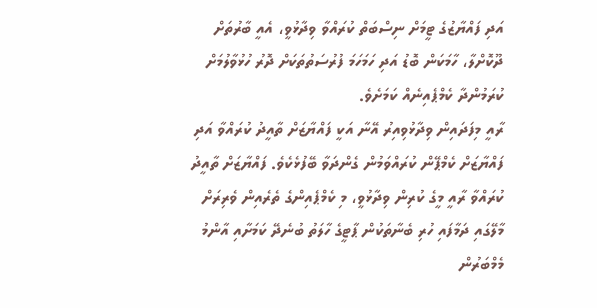އަދި ފައްޔާޒުގެ ޓީމަށް ނިސްބަތް ކުރައްވާ ވިދާޅުވީ، އެއީ ބާރުތަށް ދޫކޮށްލާ، ހާމަކަން ބޮޑު އަދި ހަމަހަމަ ފުރުސަތުތަކަށް ދޮރު ހުޅުވާލުމަށް ކުރަމުންދާ ކެމްޕެއިނެއް ކަމަށެވެ.
ރާއީ މިފަދައިން ވިދާޅުވިއިރު އޭނާ އަކީ ފައްޔާޒަށް ތާއީދު ކުރައްވާ އަދި ފައްޔާޒަށް ކެމްޕޭން ކުރައްވަމުން ގެންދަވާ ބޭފުޅެކެވެ. ފައްޔާޒަށް ތާއީދު ކުރައްވާ ރާއީ މީގެ ކުރިން ވިދާޅުވީ، މި ކެމްޕެއިންގެ ތެރެއިން ވެރިރަށް މާލޭގައި ދަމާފައި ހުރި ބެނާތަކުން ޕާޓީގެ ހާލަތު ބުނެދޭ ކަމަށާއި އާންމު މެމްބަރުން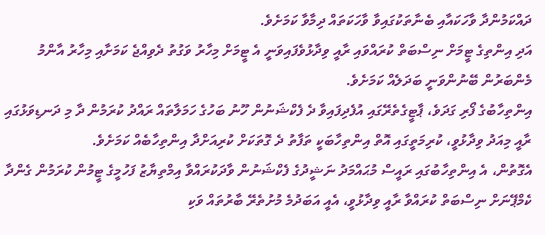ދައްކަމުންދާ ވާހަކައާއި ބެނާތަކުގައިވާ ވާހަކަތައް ދިމާވާ ކަމަށެވެ.
އަދި އިންތިގެ ޓީމަށް ނިސްބަތް ކުރައްވައި ރާއީ ވިދާޅުވެފައިވަނީ އެ ޓީމަށް މިހާރު ވަގުތު ދެވިއްޖެ ކަމަށާއި މިހާރު އާންމު މެންބަރުން ބޭނުންވަނީ ބަދަލެއް ކަމަށެވެ.
އިންތިހާބުގެ ފޯރި ގަދަވެ، ޕާޓީގެތެރޭގައި އުފެދިފައިވާ ދެ ފެކްޝަނުން ހޫނު ބަހުގެ ހަމަލާތައް ރައްދު ކުރަމުން ދާ މި ދަނޑިވަޅުގައި ރާއީ މިއަދު ވިދާޅުވީ، ކުރިމަތީގައި އޮތް އިންތިހާބަކީ ތަފާތު ދެ ގޮތަކަށް ކުރިއަށްދާ އިންތިހާބެއް ކަމަށެވެ.
އެގޮތުން، އެ އިންތިހާބުގައި ރައީސް މުޙައްމަދު ނަޝީދުގެ ފެކްޝަނުން ވާދަކުރައްވާ އިމްތިޔާޒު ފަހުމީގެ ޓީމުން ކުރަމުން ގެންދާ ކެމްޕޭނަށް ނިސްބަތް ކުރައްވާ ރާއީ ވިދާޅުވީ، އެއީ އަބަދުމެ މުށުތެރޭ ބާރުތައް ވަކި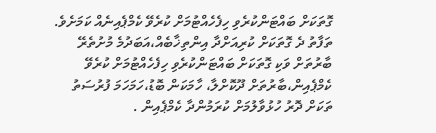ގޮތަކަށް ބައްޓަންކުރެވި ހިފެހެއްޓުމަށް ކުރެވޭ ކެމްޕެއިނެއް ކަމަށެވެ.
ތަފާތު ދެ ގޮތަކަށް ކުރިއަށްދާ އިންތިޚާބެއް،އަބަދުމެ މުށުތެރޭ ބާރުތަށް ވަކި ގޮތަކަށް ބައްޓަންކުރެވި ހިފެހެއްޓުމަށް ކުރެވޭ ކެމްޕެއިން،ބާރުތަށް ދޫކޮށްލާ، ހާމަކަން ބޮޑު،ހަމަހަމަ ފުރުސަތު ތަކަށް ދޮރު ހުޅުވާލުމަށް ކުރަމުންދާ ކެމްޕެއިން .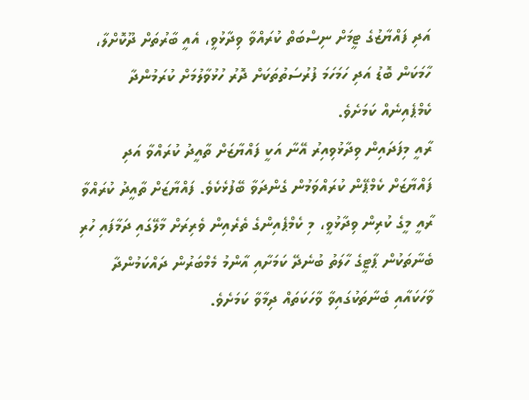އަދި ފައްޔާޒުގެ ޓީމަށް ނިސްބަތް ކުރައްވާ ވިދާޅުވީ، އެއީ ބާރުތަށް ދޫކޮށްލާ، ހާމަކަން ބޮޑު އަދި ހަމަހަމަ ފުރުސަތުތަކަށް ދޮރު ހުޅުވާލުމަށް ކުރަމުންދާ ކެމްޕެއިނެއް ކަމަށެވެ.
ރާއީ މިފަދައިން ވިދާޅުވިއިރު އޭނާ އަކީ ފައްޔާޒަށް ތާއީދު ކުރައްވާ އަދި ފައްޔާޒަށް ކެމްޕޭން ކުރައްވަމުން ގެންދަވާ ބޭފުޅެކެވެ. ފައްޔާޒަށް ތާއީދު ކުރައްވާ ރާއީ މީގެ ކުރިން ވިދާޅުވީ، މި ކެމްޕެއިންގެ ތެރެއިން ވެރިރަށް މާލޭގައި ދަމާފައި ހުރި ބެނާތަކުން ޕާޓީގެ ހާލަތު ބުނެދޭ ކަމަށާއި އާންމު މެމްބަރުން ދައްކަމުންދާ ވާހަކައާއި ބެނާތަކުގައިވާ ވާހަކަތައް ދިމާވާ ކަމަށެވެ.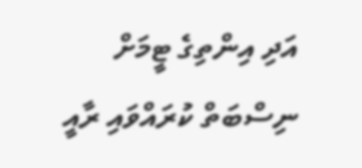އަދި އިންތިގެ ޓީމަށް ނިސްބަތް ކުރައްވައި ރާއީ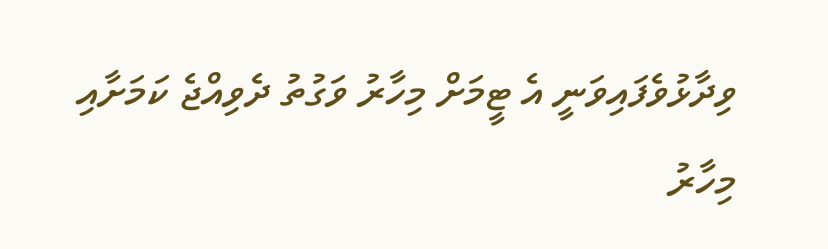ވިދާޅުވެފައިވަނީ އެ ޓީމަށް މިހާރު ވަގުތު ދެވިއްޖެ ކަމަށާއި މިހާރު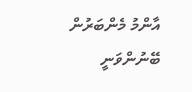އާންމު މެންބަރުން ބޭނުންވަނީ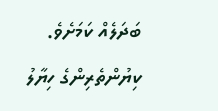ބަދަލެއް ކަމަށެވެ.
ކިޔުންތެރިންގެ ހިޔާލު